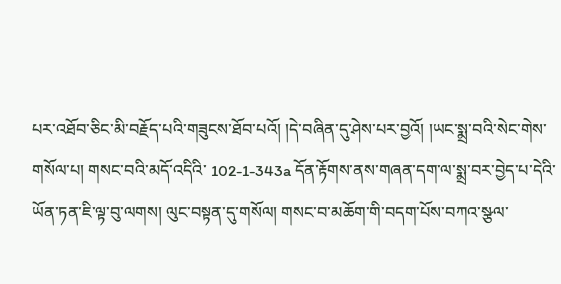པར་འཐོབ་ཅིང་མི་བརྗོད་པའི་གཟུངས་ཐོབ་པའོ། །དེ་བཞིན་དུ་ཤེས་པར་བྱའོ། །ཡང་སྨྲ་བའི་སེང་གེས་གསོལ་པ། གསང་བའི་མདོ་འདིའི་ 102-1-343a དོན་རྟོགས་ནས་གཞན་དག་ལ་སྨྲ་བར་བྱེད་པ་དེའི་ཡོན་ཏན་ཇི་ལྟ་བུ་ལགས། ལུང་བསྟན་དུ་གསོལ། གསང་བ་མཆོག་གི་བདག་པོས་བཀའ་སྩལ་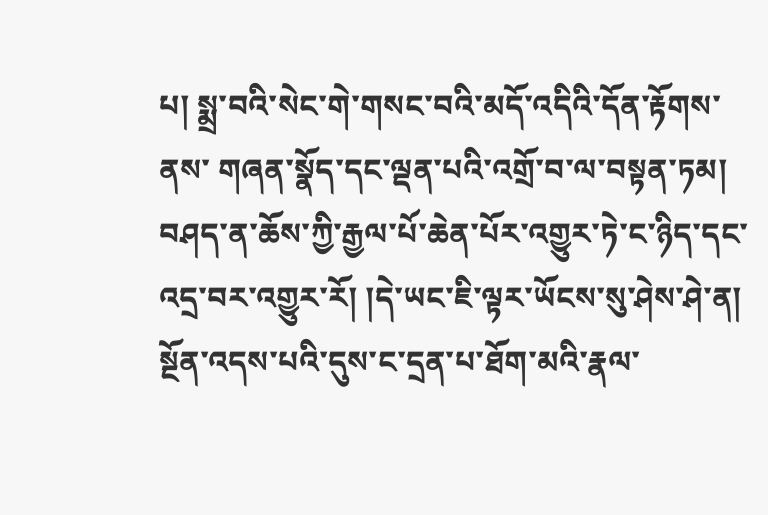པ། སྨྲ་བའི་སེང་གེ་གསང་བའི་མདོ་འདིའི་དོན་རྟོགས་ནས་ གཞན་སྣོད་དང་ལྡན་པའི་འགྲོ་བ་ལ་བསྟན་ཏམ། བཤད་ན་ཆོས་ཀྱི་རྒྱལ་པོ་ཆེན་པོར་འགྱུར་ཏེ་ང་ཉིད་དང་འདྲ་བར་འགྱུར་རོ། །དེ་ཡང་ཇི་ལྟར་ཡོངས་སུ་ཤེས་ཤེ་ན། སྔོན་འདས་པའི་དུས་ང་དྲན་པ་ཐོག་མའི་རྣལ་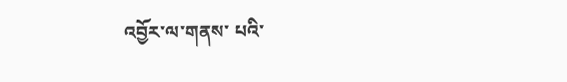འབྱོར་ལ་གནས་ པའི་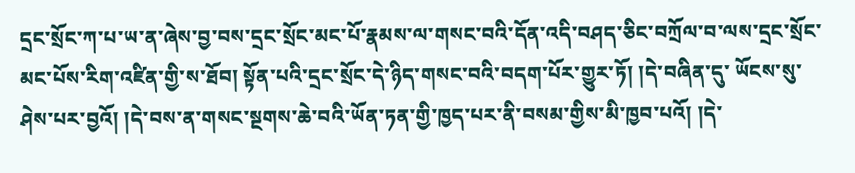དྲང་སྲོང་ཀ་པ་ཡ་ན་ཞེས་བྱ་བས་དྲང་སྲོང་མང་པོ་རྣམས་ལ་གསང་བའི་དོན་འདི་བཤད་ཅིང་བཀྲོལ་བ་ལས་དྲང་སྲོང་མང་པོས་རིག་འཛིན་གྱི་ས་ཐོབ། སྟོན་པའི་དྲང་སྲོང་དེ་ཉིད་གསང་བའི་བདག་པོར་གྱུར་ཏོ། །དེ་བཞིན་དུ་ ཡོངས་སུ་ཤེས་པར་བྱའོ། །དེ་བས་ན་གསང་སྔགས་ཆེ་བའི་ཡོན་ཏན་གྱི་ཁྱད་པར་ནི་བསམ་གྱིས་མི་ཁྱབ་པའོ། །དེ་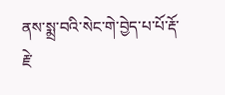ནས་སྨྲ་བའི་སེང་གེ་བྱེད་པ་པོ་རྡོ་རྗེ་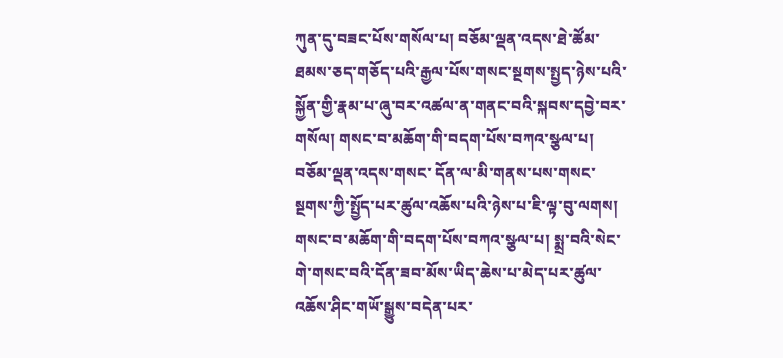ཀུན་དུ་བཟང་པོས་གསོལ་པ། བཅོམ་ལྡན་འདས་ཐེ་ཚོམ་ ཐམས་ཅད་གཅོད་པའི་རྒྱལ་པོས་གསང་སྔགས་སྤྱད་ཉེས་པའི་སྐྱོན་གྱི་རྣམ་པ་ཞུ་བར་འཚལ་ན་གནང་བའི་སྐབས་དབྱེ་བར་གསོལ། གསང་བ་མཆོག་གི་བདག་པོས་བཀའ་སྩལ་པ། བཅོམ་ལྡན་འདས་གསང་ དོན་ལ་མི་གནས་པས་གསང་སྔགས་ཀྱི་སྤྱོད་པར་ཚུལ་འཆོས་པའི་ཉེས་པ་ཇི་ལྟ་བུ་ལགས། གསང་བ་མཆོག་གི་བདག་པོས་བཀའ་སྩལ་པ། སྨྲ་བའི་སེང་གེ་གསང་བའི་དོན་ཟབ་མོས་ཡིད་ཆེས་པ་མེད་པར་ཚུལ་ འཆོས་ཤིང་གཡོ་སྒྱུས་བདེན་པར་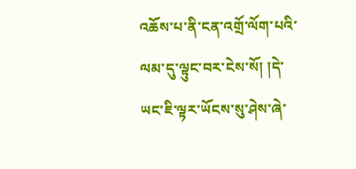འཆོས་པ་ནི་ངན་འགྲོ་ལོག་པའི་ལམ་དུ་ལྟུང་བར་ངེས་སོ། །དེ་ཡང་ཇི་ལྟར་ཡོངས་སུ་ཤེས་ཞེ་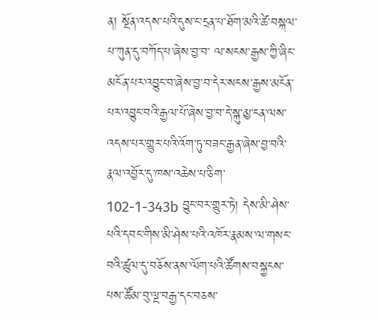ན། སྔོན་འདས་པའི་དུས་ང་དྲན་པ་ཐོག་མའི་ཚེ་བསྐལ་པ་ཀུན་དུ་བཀོད་པ་ཞེས་བྱ་བ་ ལ་སངས་རྒྱས་ཀྱི་ཞིང་མངོན་པར་འབྱུང་བ་ཞེས་བྱ་བ་དེར་སངས་རྒྱས་མངོན་པར་འབྱུང་བའི་རྒྱལ་པོ་ཞེས་བྱ་བ་དེ་སྐུ་མྱ་ངན་ལས་འདས་པར་གྱུར་པའི་འོག་ཏུ་བཟང་རྒྱན་ཞེས་བྱ་བའི་རྣལ་འབྱོར་དུ་ཁས་འཆེས་པ་ཅིག་ 102-1-343b བྱུང་བར་གྱུར་ཏེ། དེས་མི་ཤེས་པའི་དབང་གིས་མི་ཤེས་པའི་འཁོར་རྣམས་ལ་གསང་བའི་ཚུལ་དུ་བཅོས་ནས་ལོག་པའི་ཚོགས་བསྐྱངས་པས་ཚོམ་བུ་ལྔ་བརྒྱ་དང་བཅས་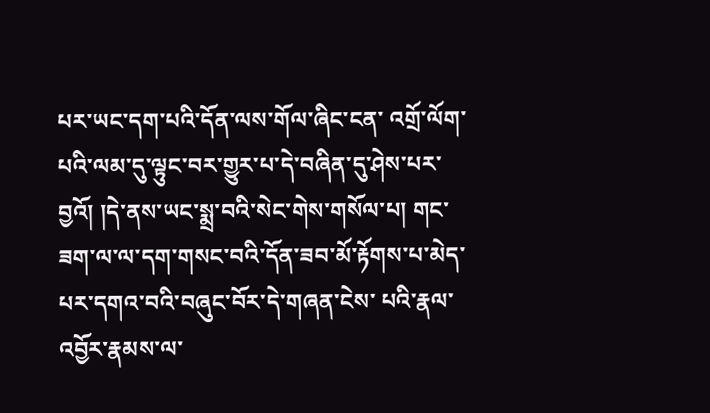པར་ཡང་དག་པའི་དོན་ལས་གོལ་ཞིང་ངན་ འགྲོ་ལོག་པའི་ལམ་དུ་ལྟུང་བར་གྱུར་པ་དེ་བཞིན་དུ་ཤེས་པར་བྱའོ། །དེ་ནས་ཡང་སྨྲ་བའི་སེང་གེས་གསོལ་པ། གང་ཟག་ལ་ལ་དག་གསང་བའི་དོན་ཟབ་མོ་རྟོགས་པ་མེད་པར་དགའ་བའི་བཞུང་བོར་དེ་གཞན་ངེས་ པའི་རྣལ་འབྱོར་རྣམས་ལ་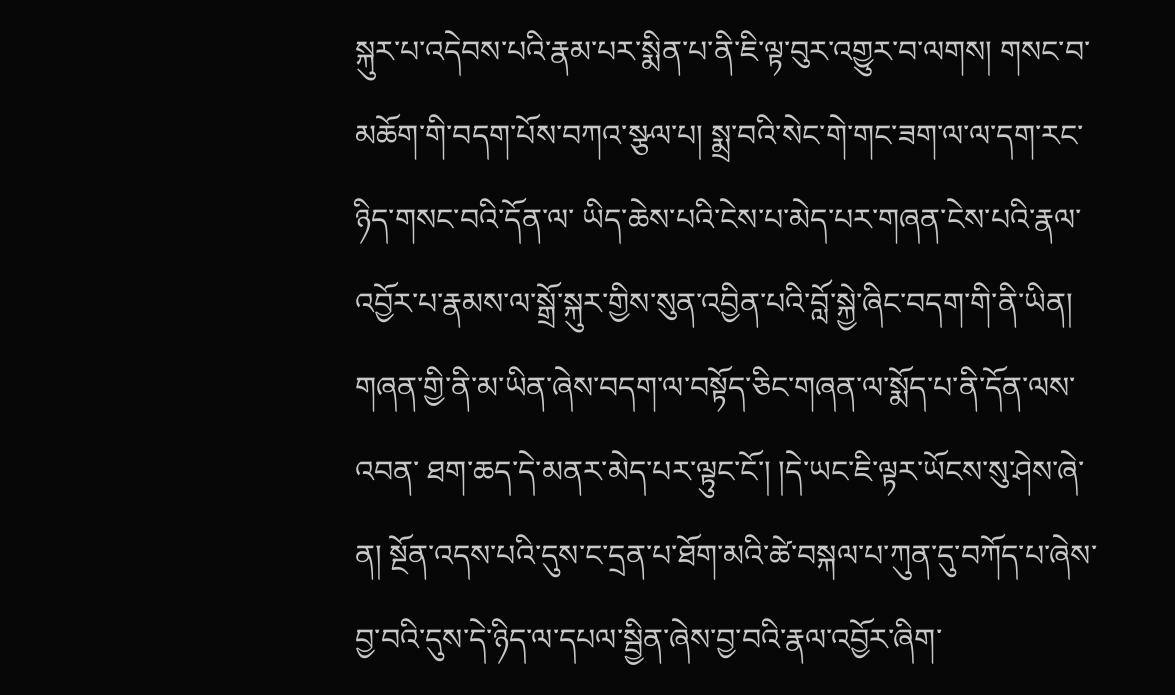སྐུར་པ་འདེབས་པའི་རྣམ་པར་སྨིན་པ་ནི་ཇི་ལྟ་བུར་འགྱུར་བ་ལགས། གསང་བ་མཆོག་གི་བདག་པོས་བཀའ་སྩལ་པ། སྨྲ་བའི་སེང་གེ་གང་ཟག་ལ་ལ་དག་རང་ཉིད་གསང་བའི་དོན་ལ་ ཡིད་ཆེས་པའི་ངེས་པ་མེད་པར་གཞན་ངེས་པའི་རྣལ་འབྱོར་པ་རྣམས་ལ་སྒྲོ་སྐུར་གྱིས་སུན་འབྱིན་པའི་བློ་སྐྱེ་ཞིང་བདག་གི་ནི་ཡིན། གཞན་གྱི་ནི་མ་ཡིན་ཞེས་བདག་ལ་བསྟོད་ཅིང་གཞན་ལ་སྨོད་པ་ནི་དོན་ལས་འབན་ ཐག་ཆད་དེ་མནར་མེད་པར་ལྟུང་ངོ་། །དེ་ཡང་ཇི་ལྟར་ཡོངས་སུ་ཤེས་ཞེ་ན། སྔོན་འདས་པའི་དུས་ང་དྲན་པ་ཐོག་མའི་ཚེ་བསྐལ་པ་ཀུན་དུ་བཀོད་པ་ཞེས་བྱ་བའི་དུས་དེ་ཉིད་ལ་དཔལ་སྦྱིན་ཞེས་བྱ་བའི་རྣལ་འབྱོར་ཞིག་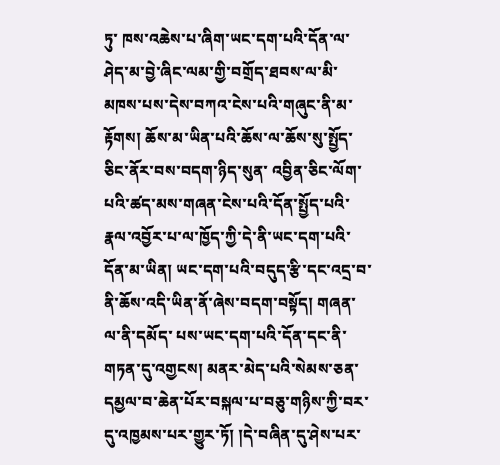ཏུ་ ཁས་འཆེས་པ་ཞིག་ཡང་དག་པའི་དོན་ལ་ཤེད་མ་བྱེ་ཞིང་ལམ་གྱི་བགྲོད་ཐབས་ལ་མི་མཁས་པས་དེས་བཀའ་ངེས་པའི་གཞུང་ནི་མ་རྟོགས། ཆོས་མ་ཡིན་པའི་ཆོས་ལ་ཆོས་སུ་སྤྱོད་ཅིང་ནོར་བས་བདག་ཉིད་སུན་ འབྱིན་ཅིང་ལོག་པའི་ཚད་མས་གཞན་ངེས་པའི་དོན་སྤྱོད་པའི་རྣལ་འབྱོར་པ་ལ་ཁྱོད་ཀྱི་དེ་ནི་ཡང་དག་པའི་དོན་མ་ཡིན། ཡང་དག་པའི་བདུད་རྩི་དང་འདྲ་བ་ནི་ཆོས་འདི་ཡིན་ནོ་ཞེས་བདག་བསྟོད། གཞན་ལ་ནི་དམོད་ པས་ཡང་དག་པའི་དོན་དང་ནི་གཏན་དུ་འགྱངས། མནར་མེད་པའི་སེམས་ཅན་དམྱལ་བ་ཆེན་པོར་བསྐལ་པ་བཅུ་གཉིས་ཀྱི་བར་དུ་འཁྱམས་པར་གྱུར་ཏོ། །དེ་བཞིན་དུ་ཤེས་པར་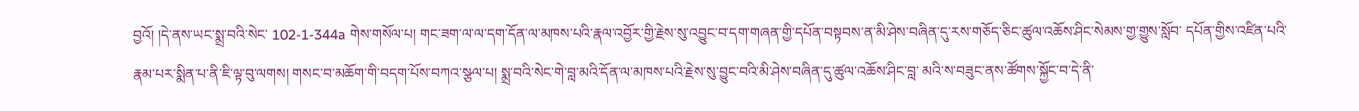བྱའོ། །དེ་ནས་ཡང་སྨྲ་བའི་སེང་ 102-1-344a གེས་གསོལ་པ། གང་ཟག་ལ་ལ་དག་དོན་ལ་མཁས་པའི་རྣལ་འབྱོར་གྱི་རྗེས་སུ་འབྱུང་བ་དག་གཞན་གྱི་དཔོན་བསྟབས་ན་མི་ཤེས་བཞིན་དུ་རས་གཅོད་ཅིང་ཚུལ་འཆོས་ཤིང་སེམས་གྱ་གྱུས་སློབ་ དཔོན་གྱིས་འཛིན་པའི་རྣམ་པར་སྨིན་པ་ནི་ཇི་ལྟ་བུ་ལགས། གསང་བ་མཆོག་གི་བདག་པོས་བཀའ་སྩལ་པ། སྨྲ་བའི་སེང་གེ་བླ་མའི་དོན་ལ་མཁས་པའི་རྗེས་སུ་བྱུང་བའི་མི་ཤེས་བཞིན་དུ་ཚུལ་འཆོས་ཤིང་བླ་ མའི་ས་བཟུང་ནས་ཚོགས་སྐྱོང་བ་དེ་ནི་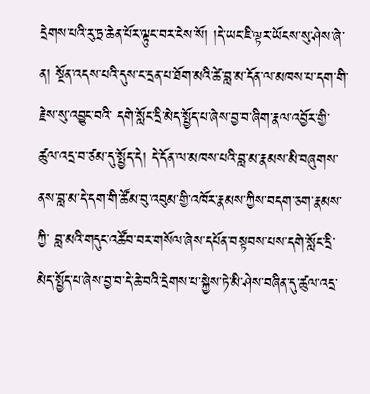དྲེགས་པའི་རུ་ཏྲ་ཆེན་པོར་ལྟུང་བར་ངེས་སོ། །དེ་ཡང་ཇི་ལྟར་ཡོངས་སུ་ཤེས་ཞེ་ན། སྔོན་འདས་པའི་དུས་ང་དྲན་པ་ཐོག་མའི་ཚེ་བླ་མ་དོན་ལ་མཁས་པ་དག་གི་རྗེས་སུ་འབྱུང་བའི་ དགེ་སློང་དྲི་མེད་སྤྱོད་པ་ཞེས་བྱ་བ་ཞིག་རྣལ་འབྱོར་གྱི་ཚུལ་འདྲ་བ་ཙམ་དུ་སྤྱོད་དེ། དེ་དོན་ལ་མཁས་པའི་བླ་མ་རྣམས་མི་བཞུགས་ནས་བླ་མ་དེ་དག་གི་ཚོམ་བུ་འབུམ་གྱི་འཁོར་རྣམས་ཀྱིས་བདག་ཅག་རྣམས་ཀྱི་ བླ་མའི་གདུང་འཚོབ་བར་གསོལ་ཞེས་དཔོན་བསྟབས་པས་དགེ་སློང་དྲི་མེད་སྤྱོད་པ་ཞེས་བྱ་བ་དེ་ཆེ་བའི་དྲེགས་པ་སྐྱེས་ཏེ་མི་ཤེས་བཞིན་དུ་ཚུལ་འདྲ་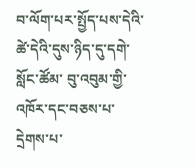བ་ལོག་པར་སྤྱོད་པས་དེའི་ཚེ་དེའི་དུས་ཉིད་དུ་དགེ་སློང་ཚོམ་ བུ་འབུམ་གྱི་འཁོར་དང་བཅས་པ་དྲེགས་པ་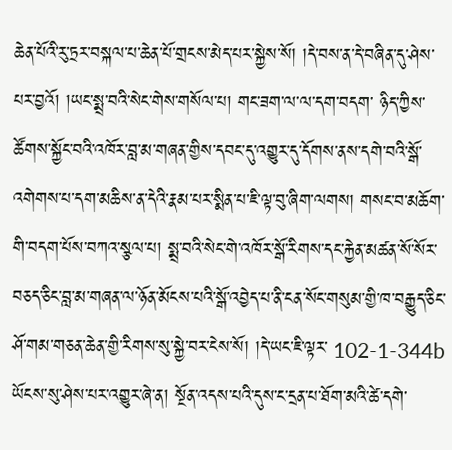ཆེན་པོའི་རུ་ཏྲར་བསྐལ་པ་ཆེན་པོ་གྲངས་མེད་པར་སྐྱེས་སོ། །དེ་བས་ན་དེ་བཞིན་དུ་ཤེས་པར་བྱའོ། །ཡང་སྨྲ་བའི་སེང་གེས་གསོལ་པ། གང་ཟག་ལ་ལ་དག་བདག་ ཉིད་ཀྱིས་ཚོགས་སྐྱོང་བའི་འཁོར་བླ་མ་གཞན་གྱིས་དབང་དུ་འགྱུར་དུ་དོགས་ནས་དགེ་བའི་སྒོ་འགེགས་པ་དག་མཆིས་ན་དེའི་རྣམ་པར་སྨིན་པ་ཇི་ལྟ་བུ་ཞིག་ལགས། གསང་བ་མཆོག་གི་བདག་པོས་བཀའ་སྩལ་པ། སྨྲ་བའི་སེང་གེ་འཁོར་སྒོ་རིགས་དང་རྐྱེན་མཚན་སོ་སོར་བཅད་ཅིང་བླ་མ་གཞན་ལ་ཉོན་མོངས་པའི་སྒོ་འབྱེད་པ་ནི་ངན་སོང་གསུམ་གྱི་ཁ་བརྒྱུད་ཅིང་ཤོ་གམ་གཅན་ཆེན་གྱི་རིགས་སུ་སྐྱེ་བར་ངེས་སོ། །དེ་ཡང་ཇི་ལྟར་ 102-1-344b ཡོངས་སུ་ཤེས་པར་འགྱུར་ཞེ་ན། སྔོན་འདས་པའི་དུས་ང་དྲན་པ་ཐོག་མའི་ཚེ་དགེ་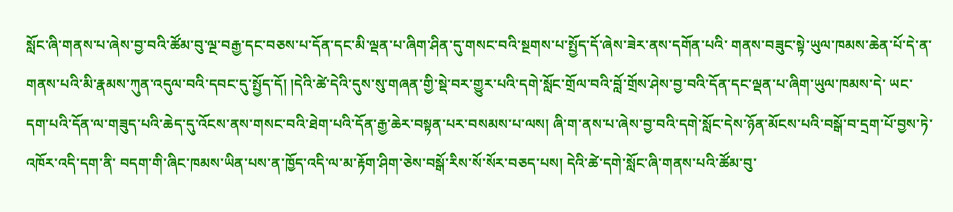སློང་ཞི་གནས་པ་ཞེས་བྱ་བའི་ཚོམ་བུ་ལྔ་བརྒྱ་དང་བཅས་པ་དོན་དང་མི་ལྡན་པ་ཞིག་ཤིན་དུ་གསང་བའི་སྔགས་པ་སྤྱོད་དོ་ཞེས་ཟེར་ནས་དགོན་པའི་ གནས་བཟུང་སྟེ་ཡུལ་ཁམས་ཆེན་པོ་དེ་ན་གནས་པའི་མི་རྣམས་ཀུན་འདུལ་བའི་དབང་དུ་སྤྱོད་དོ། །དེའི་ཚེ་དེའི་དུས་སུ་གཞན་གྱི་སྡེ་བར་གྱུར་པའི་དགེ་སློང་གྲོལ་བའི་བློ་གྲོས་ཤེས་བྱ་བའི་དོན་དང་ལྡན་པ་ཞིག་ཡུལ་ཁམས་དེ་ ཡང་དག་པའི་དོན་ལ་གཟུད་པའི་ཆེད་དུ་འོངས་ནས་གསང་བའི་ཐེག་པའི་དོན་རྒྱ་ཆེར་བསྟན་པར་བསམས་པ་ལས། ཞི་ག་ནས་པ་ཞེས་བྱ་བའི་དགེ་སློང་དེས་ཉོན་མོངས་པའི་བསྒོ་བ་དྲག་པོ་བྱས་ཏེ་འཁོར་འདི་དག་ནི་ བདག་གི་ཞིང་ཁམས་ཡིན་པས་ན་ཁྱོད་འདི་ལ་མ་རྟོག་ཤིག་ཅེས་བསྒོ་རིས་སོ་སོར་བཅད་པས། དེའི་ཚེ་དགེ་སློང་ཞི་གནས་པའི་ཚོམ་བུ་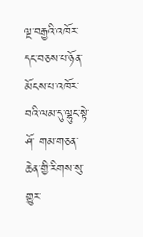ལྔ་བརྒྱའི་འཁོར་དང་བཅས་པ་ཉོན་མོངས་པ་འཁོར་བའི་ལམ་དུ་ལྷུང་སྟེ་ཤོ་ གམ་གཅན་ཆེན་གྱི་རིགས་སུ་གྱུར་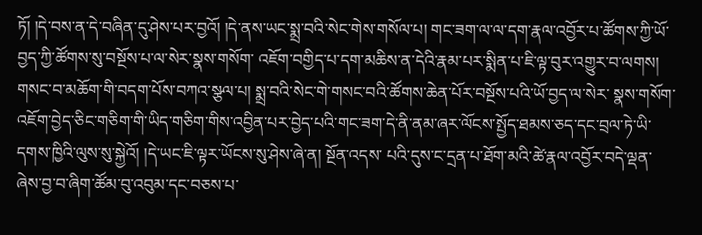ཏོ། །དེ་བས་ན་དེ་བཞིན་དུ་ཤེས་པར་བྱའོ། །དེ་ནས་ཡང་སྨྲ་བའི་སེང་གེས་གསོལ་པ། གང་ཟག་ལ་ལ་དག་རྣལ་འབྱོར་པ་ཚོགས་ཀྱི་ཡོ་བྱད་ཀྱི་ཚོགས་སུ་བསྔོས་པ་ལ་སེར་སྣས་གསོག་ འཇོག་བགྱིད་པ་དག་མཆིས་ན་དེའི་རྣམ་པར་སྨིན་པ་ཇི་ལྟ་བུར་འགྱུར་བ་ལགས། གསང་བ་མཆོག་གི་བདག་པོས་བཀའ་སྩལ་པ། སྨྲ་བའི་སེང་གེ་གསང་བའི་ཚོགས་ཆེན་པོར་བསྔོས་པའི་ཡོ་བྱད་ལ་སེར་ སྣས་གསོག་འཇོག་བྱེད་ཅིང་གཅིག་གི་ཡིད་གཅིག་གིས་འབྱིན་པར་བྱེད་པའི་གང་ཟག་དེ་ནི་ནམ་ཞར་ལོངས་སྤྱོད་ཐམས་ཅད་དང་བྲལ་ཏེ་ཡི་དགས་ཁྱིའི་ལུས་སུ་སྐྱེའོ། །དེ་ཡང་ཇི་ལྟར་ཡོངས་སུ་ཤེས་ཞེ་ན། སྔོན་འདས་ པའི་དུས་ང་དྲན་པ་ཐོག་མའི་ཚེ་རྣལ་འབྱོར་བདེ་ལྡན་ཞེས་བྱ་བ་ཞིག་ཚོམ་བུ་འབུམ་དང་བཅས་པ་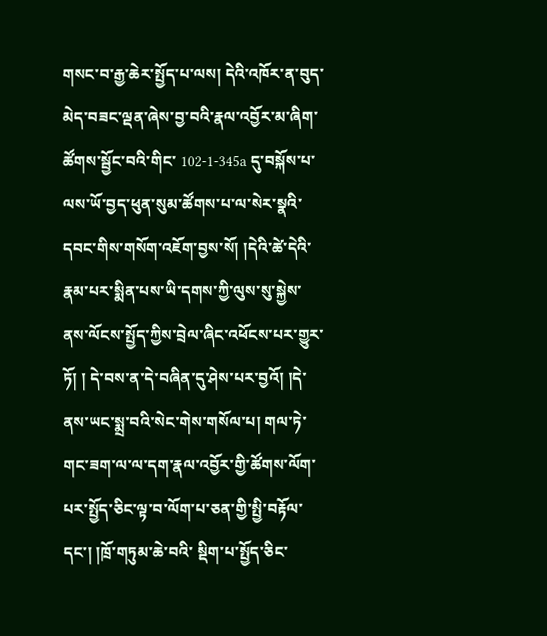གསང་བ་རྒྱ་ཆེར་སྤྱོད་པ་ལས། དེའི་འཁོར་ན་བུད་མེད་བཟང་ལྡན་ཞེས་བྱ་བའི་རྣལ་འབྱོར་མ་ཞིག་ཚོགས་སྦྱོང་བའི་གིང་ 102-1-345a དུ་བསྐོས་པ་ལས་ཡོ་བྱད་ཕུན་སུམ་ཚོགས་པ་ལ་སེར་སྣའི་དབང་གིས་གསོག་འཇོག་བྱས་སོ། །དེའི་ཚེ་དེའི་རྣམ་པར་སྨིན་པས་ཡི་དགས་ཀྱི་ལུས་སུ་སྐྱེས་ནས་ལོངས་སྤྱོད་ཀྱིས་བྲེལ་ཞིང་འཕོངས་པར་གྱུར་ཏོ། ། དེ་བས་ན་དེ་བཞིན་དུ་ཤེས་པར་བྱའོ། །དེ་ནས་ཡང་སྨྲ་བའི་སེང་གེས་གསོལ་པ། གལ་ཏེ་གང་ཟག་ལ་ལ་དག་རྣལ་འབྱོར་གྱི་ཚོགས་ལོག་པར་སྤྱོད་ཅིང་ལྟ་བ་ལོག་པ་ཅན་གྱི་སྤྱི་བརྟོལ་དང་། །ཁྲོ་གཏུམ་ཆེ་བའི་ སྡིག་པ་སྤྱོད་ཅིང་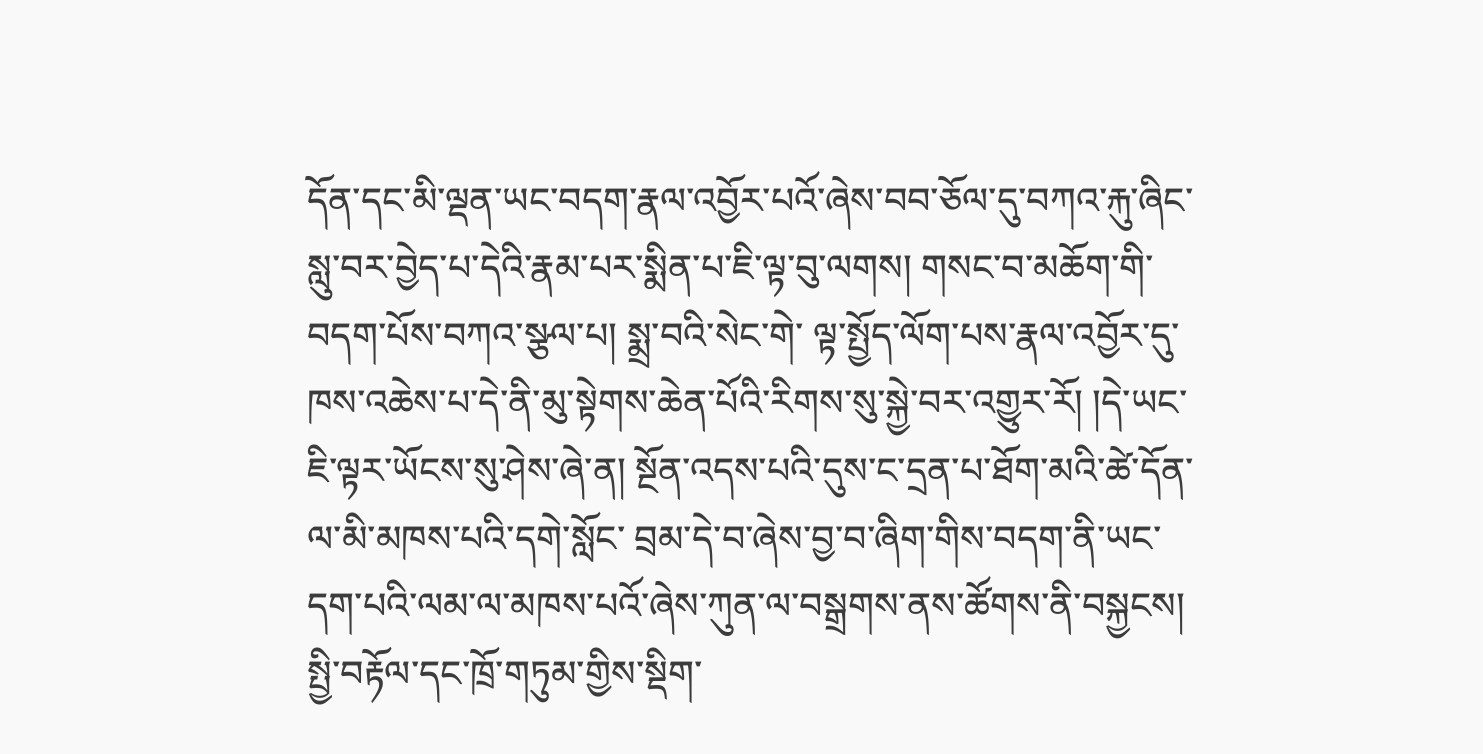དོན་དང་མི་ལྡན་ཡང་བདག་རྣལ་འབྱོར་པའོ་ཞེས་བབ་ཅོལ་དུ་བཀའ་རྐུ་ཞིང་སླུ་བར་བྱེད་པ་དེའི་རྣམ་པར་སྨིན་པ་ཇི་ལྟ་བུ་ལགས། གསང་བ་མཆོག་གི་བདག་པོས་བཀའ་སྩལ་པ། སྨྲ་བའི་སེང་གེ་ ལྟ་སྤྱོད་ལོག་པས་རྣལ་འབྱོར་དུ་ཁས་འཆེས་པ་དེ་ནི་མུ་སྟེགས་ཆེན་པོའི་རིགས་སུ་སྐྱེ་བར་འགྱུར་རོ། །དེ་ཡང་ཇི་ལྟར་ཡོངས་སུ་ཤེས་ཞེ་ན། སྔོན་འདས་པའི་དུས་ང་དྲན་པ་ཐོག་མའི་ཚེ་དོན་ལ་མི་མཁས་པའི་དགེ་སློང་ བྲམ་དེ་བ་ཞེས་བྱ་བ་ཞིག་གིས་བདག་ནི་ཡང་དག་པའི་ལམ་ལ་མཁས་པའོ་ཞེས་ཀུན་ལ་བསྒྲགས་ནས་ཚོགས་ནི་བསྐྱངས། སྤྱི་བརྟོལ་དང་ཁྲོ་གཏུམ་གྱིས་སྡིག་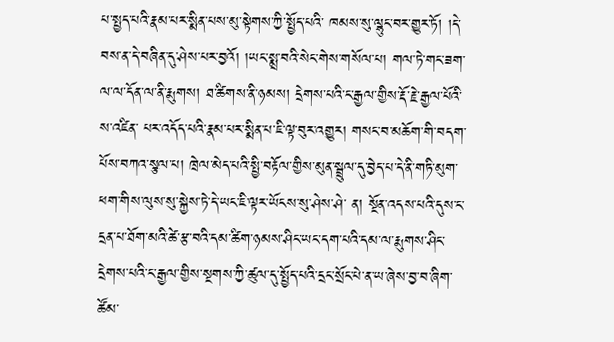པ་སྤྱད་པའི་རྣམ་པར་སྨིན་པས་མུ་སྟེགས་ཀྱི་སྤྱོད་པའི་ ཁམས་སུ་ལྷུང་བར་གྱུར་ཏོ། །དེ་བས་ན་དེ་བཞིན་དུ་ཤེས་པར་བྱའོ། །ཡང་སྨྲ་བའི་སེང་གེས་གསོལ་པ། གལ་ཏེ་གང་ཟག་ལ་ལ་དོན་ལ་ནི་རྨུགས། ཐ་ཚིགས་ནི་ཉམས། དྲེགས་པའི་ང་རྒྱལ་གྱིས་རྡོ་རྗེ་རྒྱལ་པོའི་ས་འཛིན་ པར་འདོད་པའི་རྣམ་པར་སྨིན་པ་ཇི་ལྟ་བུར་འགྱུར། གསང་བ་མཆོག་གི་བདག་པོས་བཀའ་སྩལ་པ། ཁྲེལ་མེད་པའི་སྤྱི་བརྟོལ་གྱིས་མུན་སྦྲུལ་དུ་བྱེད་པ་དེ་ནི་གཏི་མུག་ཕག་གིས་ལུས་སུ་སྐྱེས་ཏེ་དེ་ཡང་ཇི་ལྟར་ཡོངས་སུ་ཤེས་ཤེ་ ན། སྔོན་འདས་པའི་དུས་ང་དྲན་པ་ཐོག་མའི་ཚེ་རྩ་བའི་དམ་ཚིག་ཉམས་ཤིང་ཡང་དག་པའི་དམ་ལ་རྨུགས་ཤིང་དྲེགས་པའི་ང་རྒྱལ་གྱིས་སྔགས་ཀྱི་ཚུལ་དུ་སྤྱོད་པའི་དྲང་སྲོང་པེ་ན་ཡ་ཞེས་བྱ་བ་ཞིག་ཚོམ་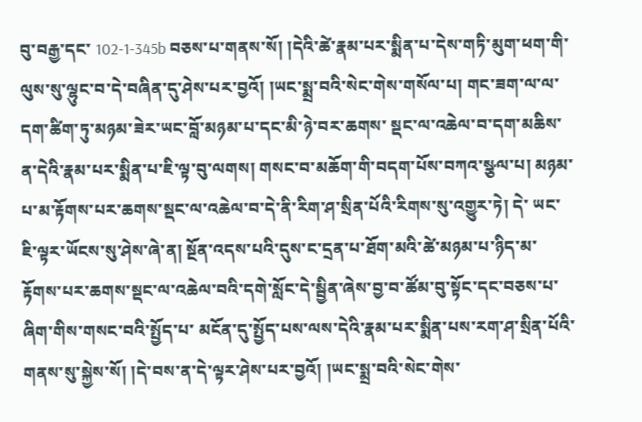བུ་བརྒྱ་དང་ 102-1-345b བཅས་པ་གནས་སོ། །དེའི་ཚེ་རྣམ་པར་སྨིན་པ་དེས་གཏི་མུག་ཕག་གི་ལུས་སུ་ལྷུང་བ་དེ་བཞིན་དུ་ཤེས་པར་བྱའོ། །ཡང་སྨྲ་བའི་སེང་གེས་གསོལ་པ། གང་ཟག་ལ་ལ་དག་ཚིག་ཏུ་མཉམ་ཟེར་ཡང་བློ་མཉམ་པ་དང་མི་ཉེ་བར་ཆགས་ སྡང་ལ་འཆེལ་བ་དག་མཆིས་ན་དེའི་རྣམ་པར་སྨིན་པ་ཇི་ལྟ་བུ་ལགས། གསང་བ་མཆོག་གི་བདག་པོས་བཀའ་སྩལ་པ། མཉམ་པ་མ་རྟོགས་པར་ཆགས་སྡང་ལ་འཆེལ་བ་དེ་ནི་རིག་ཤ་སྲིན་པོའི་རིགས་སུ་འགྱུར་ཏེ། དེ་ ཡང་ཇི་ལྟར་ཡོངས་སུ་ཤེས་ཞེ་ན། སྔོན་འདས་པའི་དུས་ང་དྲན་པ་ཐོག་མའི་ཚེ་མཉམ་པ་ཉིད་མ་རྟོགས་པར་ཆགས་སྡང་ལ་འཆེལ་བའི་དགེ་སློང་དེ་སྦྱིན་ཞེས་བྱ་བ་ཚོམ་བུ་སྟོང་དང་བཅས་པ་ཞིག་གིས་གསང་བའི་སྤྱོད་པ་ མངོན་དུ་སྤྱོད་པས་ལས་དེའི་རྣམ་པར་སྨིན་པས་རག་ཤ་སྲིན་པོའི་གནས་སུ་སྐྱེས་སོ། །དེ་བས་ན་དེ་ལྟར་ཤེས་པར་བྱའོ། །ཡང་སྨྲ་བའི་སེང་གེས་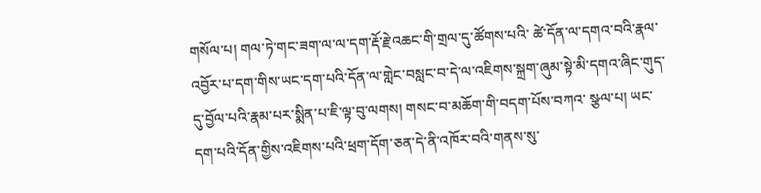གསོལ་པ། གལ་ཏེ་གང་ཟག་ལ་ལ་དག་རྡོ་རྗེ་འཆང་གི་གྲལ་དུ་ཚོགས་པའི་ ཚེ་དོན་ལ་དགའ་བའི་རྣལ་འབྱོར་པ་དག་གིས་ཡང་དག་པའི་དོན་ལ་གླེང་བསླང་བ་དེ་ལ་འཇིགས་སྐྲག་ཞུམ་སྟེ་མི་དགའ་ཞིང་གུད་དུ་བྱོལ་པའི་རྣམ་པར་སྨིན་པ་ཇི་ལྟ་བུ་ལགས། གསང་བ་མཆོག་གི་བདག་པོས་བཀའ་ སྩལ་པ། ཡང་དག་པའི་དོན་གྱིས་འཇིགས་པའི་ཕྲག་དོག་ཅན་དེ་ནི་འཁོར་བའི་གནས་སུ་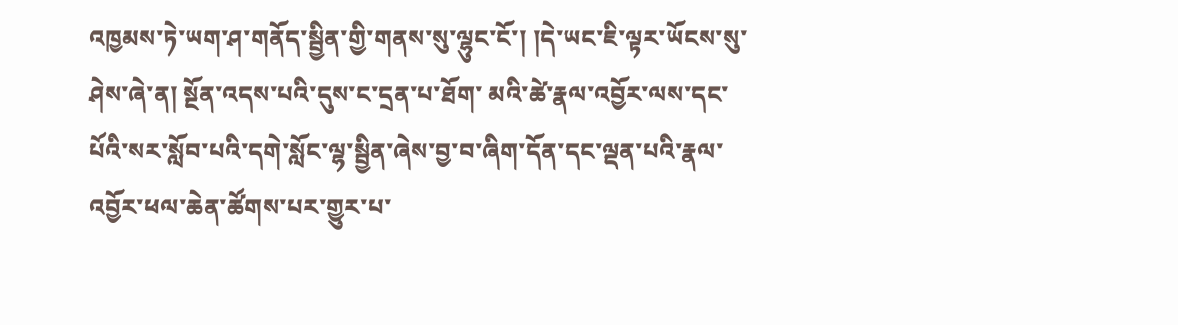འཁྱམས་ཏེ་ཡག་ཤ་གནོད་སྦྱིན་གྱི་གནས་སུ་ལྷུང་ངོ་། །དེ་ཡང་ཇི་ལྟར་ཡོངས་སུ་ཤེས་ཞེ་ན། སྔོན་འདས་པའི་དུས་ང་དྲན་པ་ཐོག་ མའི་ཚེ་རྣལ་འབྱོར་ལས་དང་པོའི་སར་སློབ་པའི་དགེ་སློང་ལྷ་སྦྱིན་ཞེས་བྱ་བ་ཞིག་དོན་དང་ལྡན་པའི་རྣལ་འབྱོར་ཕལ་ཆེན་ཚོགས་པར་གྱུར་པ་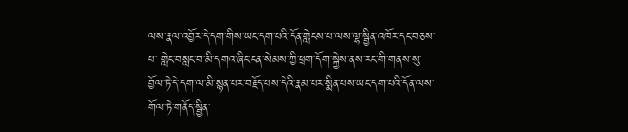ལས་རྣལ་འབྱོར་དེ་དག་གིས་ཡང་དག་པའི་དོན་གླེངས་པ་ལས་ལྷ་སྦྱིན་འཁོར་དང་བཅས་པ་ གླེང་བསླང་བ་མི་དགའ་ཞིང་ངན་སེམས་ཀྱི་ཕྲག་དོག་སྐྱེས་ནས་རང་གི་གནས་སུ་བྱོལ་ཏེ་དེ་དག་ལ་མི་སྙན་པར་བརྗོད་པས་དེའི་རྣམ་པར་སྨིན་པས་ཡང་དག་པའི་དོན་ལས་གོལ་ཏེ་གནོད་སྦྱིན་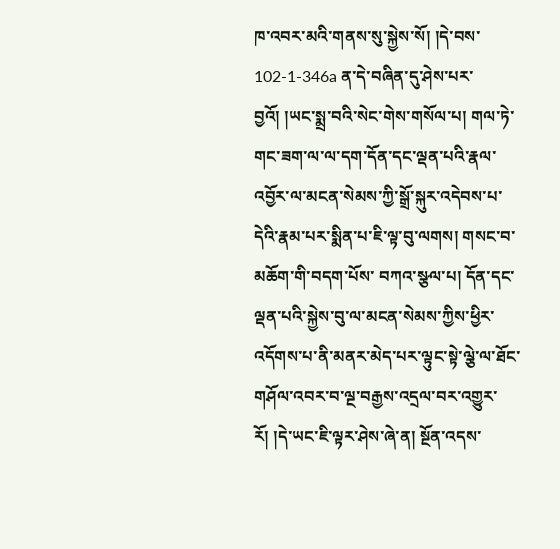ཁ་འབར་མའི་གནས་སུ་སྐྱེས་སོ། །དེ་བས་ 102-1-346a ན་དེ་བཞིན་དུ་ཤེས་པར་བྱའོ། །ཡང་སྨྲ་བའི་སེང་གེས་གསོལ་པ། གལ་ཏེ་གང་ཟག་ལ་ལ་དག་དོན་དང་ལྡན་པའི་རྣལ་འབྱོར་ལ་མངན་སེམས་ཀྱི་སྒྲོ་སྐུར་འདེབས་པ་དེའི་རྣམ་པར་སྨིན་པ་ཇི་ལྟ་བུ་ལགས། གསང་བ་མཆོག་གི་བདག་པོས་ བཀའ་སྩལ་པ། དོན་དང་ལྡན་པའི་སྐྱེས་བུ་ལ་མངན་སེམས་ཀྱིས་ཕྱིར་འདོགས་པ་ནི་མནར་མེད་པར་ལྟུང་སྟེ་ལྕེ་ལ་ཐོང་གཤོལ་འབར་བ་ལྔ་བརྒྱས་འདྲལ་བར་འགྱུར་རོ། །དེ་ཡང་ཇི་ལྟར་ཤེས་ཞེ་ན། སྔོན་འདས་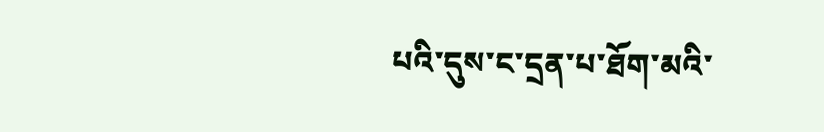པའི་དུས་ང་དྲན་པ་ཐོག་མའི་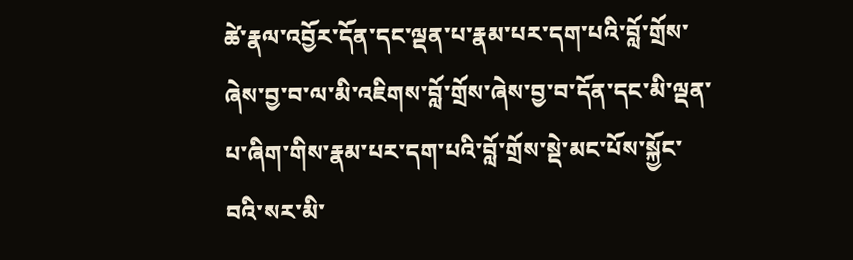ཚེ་རྣལ་འབྱོར་དོན་དང་ལྡན་པ་རྣམ་པར་དག་པའི་བློ་གྲོས་ཞེས་བྱ་བ་ལ་མི་འཇིགས་བློ་གྲོས་ཞེས་བྱ་བ་དོན་དང་མི་ལྡན་པ་ཞིག་གིས་རྣམ་པར་དག་པའི་བློ་གྲོས་སྡེ་མང་པོས་སྐྱོང་བའི་སར་མི་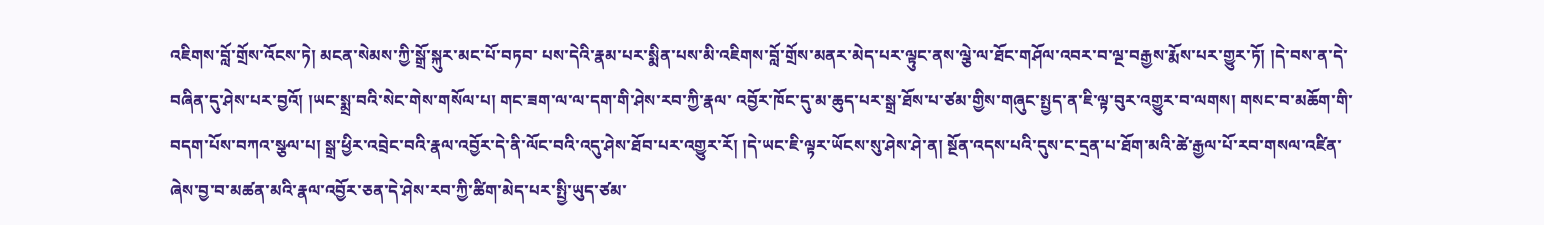འཇིགས་བློ་གྲོས་འོངས་ཏེ། མངན་སེམས་ཀྱི་སྒྲོ་སྐུར་མང་པོ་བཏབ་ པས་དེའི་རྣམ་པར་སྨིན་པས་མི་འཇིགས་བློ་གྲོས་མནར་མེད་པར་ལྟུང་ནས་ལྕེ་ལ་ཐོང་གཤོལ་འབར་བ་ལྔ་བརྒྱས་རྨོས་པར་གྱུར་ཏོ། །དེ་བས་ན་དེ་བཞིན་དུ་ཤེས་པར་བྱའོ། །ཡང་སྨྲ་བའི་སེང་གེས་གསོལ་པ། གང་ཟག་ལ་ལ་དག་གི་ཤེས་རབ་ཀྱི་རྣལ་ འབྱོར་ཁོང་དུ་མ་ཆུད་པར་སྒྲ་ཐོས་པ་ཙམ་གྱིས་གཞུང་སྤྱད་ན་ཇི་ལྟ་བུར་འགྱུར་བ་ལགས། གསང་བ་མཆོག་གི་བདག་པོས་བཀའ་སྩལ་པ། སྒྲ་ཕྱིར་འབྲེང་བའི་རྣལ་འབྱོར་དེ་ནི་ལོང་བའི་འདུ་ཤེས་ཐོབ་པར་འགྱུར་རོ། །དེ་ཡང་ཇི་ལྟར་ཡོངས་སུ་ཤེས་ཤེ་ན། སྔོན་འདས་པའི་དུས་ང་དྲན་པ་ཐོག་མའི་ཚེ་རྒྱལ་པོ་རབ་གསལ་འཛིན་ཞེས་བྱ་བ་མཚན་མའི་རྣལ་འབྱོར་ཅན་དེ་ཤེས་རབ་ཀྱི་ཚིག་མེད་པར་སྤྱི་ཡུད་ཙམ་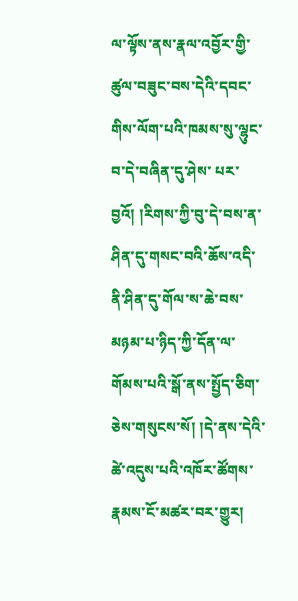ལ་ལྟོས་ནས་རྣལ་འབྱོར་གྱི་ཚུལ་བཟུང་བས་དེའི་དབང་གིས་ལོག་པའི་ཁམས་སུ་ལྷུང་བ་དེ་བཞིན་དུ་ཤེས་ པར་བྱའོ། །རིགས་ཀྱི་བུ་དེ་བས་ན་ཤིན་དུ་གསང་བའི་ཆོས་འདི་ནི་ཤིན་དུ་གོལ་ས་ཆེ་བས་མཉམ་པ་ཉིད་ཀྱི་དོན་ལ་གོམས་པའི་སྒོ་ནས་སྤྱོད་ཅིག་ཅེས་གསུངས་སོ། །དེ་ནས་དེའི་ཚེ་འདུས་པའི་འཁོར་ཚོགས་རྣམས་ངོ་མཚར་བར་གྱུར།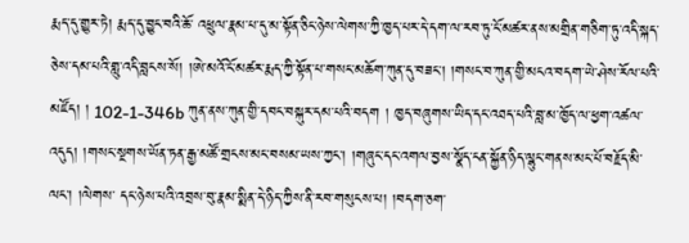རྨད་དུ་གྱུར་ཏེ། རྨད་དུ་བྱུང་བའི་ཆོ་ འཕྲུལ་རྣམ་པ་དུ་མ་སྟོན་ཅིང་ཉེས་ལེགས་ཀྱི་ཁྱད་པར་དེ་དག་ལ་རབ་ཏུ་ངོ་མཚར་ནས་མགྲིན་གཅིག་ཏུ་འདི་སྐད་ཅེས་དམ་པའི་གླུ་འདི་བླངས་སོ། །ཨེ་མའོ་ངོ་མཚར་རྨད་ཀྱི་སྟོན་པ་གསང་མཆོག་ཀུན་དུ་བཟང་། །གསང་བ་ཀུན་གྱི་མངའ་བདག་ཡེ་ཤེས་རོལ་པའི་མཛོད། ། 102-1-346b ཀུན་ནས་ཀུན་གྱི་དབང་བསྐུར་དམ་པའི་བདག ། ཁྱད་བཞུགས་ཡིད་དང་འཐད་པའི་བླ་མ་ཁྱོད་ལ་ཕྱག་འཚལ་འདུད། །གསང་སྔགས་ཡོན་ཏན་རྒྱ་མཚོ་གྲངས་མང་བསམ་ཡས་ཀྱང་། །གཞུང་དང་འགལ་བྱས་སྣོད་ངན་སྐྱོན་ཉིད་ལྷུང་གནས་མང་པོ་བརྗོད་མི་ལང་། །ལེགས་ དང་ཉེས་པའི་འབྲས་བུ་རྣམ་སྨིན་དེ་ཉིད་ཀྱིས་ནི་རབ་གསུངས་པ། །བདག་ཅག་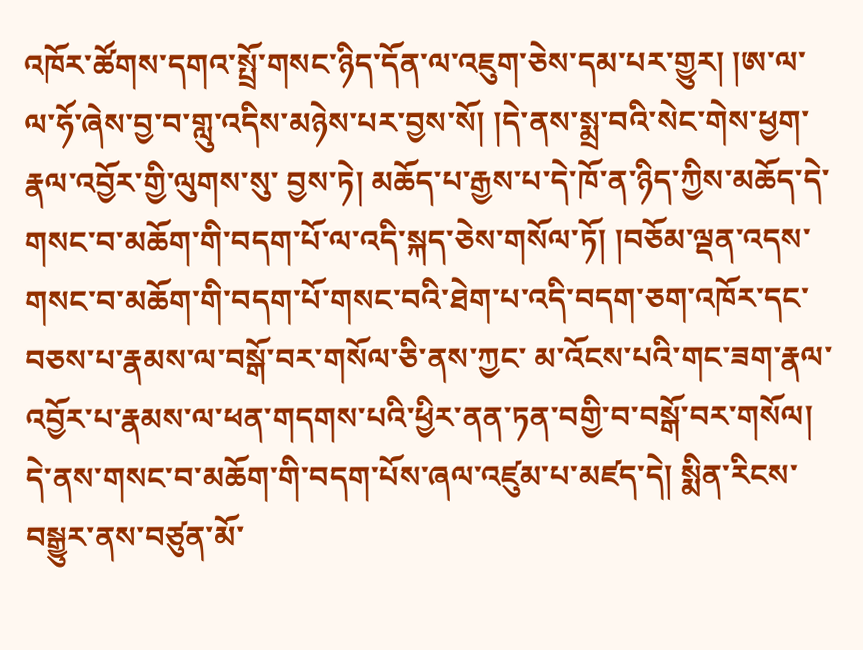འཁོར་ཚོགས་དགའ་སྤྲོ་གསང་ཉིད་དོན་ལ་འཇུག་ཅེས་དམ་པར་གྱུར། །ཨ་ལ་ལ་ཧོ་ཞེས་བྱ་བ་གླུ་འདིས་མཉེས་པར་བྱས་སོ། །དེ་ནས་སྨྲ་བའི་སེང་གེས་ཕྱག་རྣལ་འབྱོར་གྱི་ལུགས་སུ་ བྱས་ཏེ། མཆོད་པ་རྒྱས་པ་དེ་ཁོ་ན་ཉིད་ཀྱིས་མཆོད་དེ་གསང་བ་མཆོག་གི་བདག་པོ་ལ་འདི་སྐད་ཅེས་གསོལ་ཏོ། །བཅོམ་ལྡན་འདས་གསང་བ་མཆོག་གི་བདག་པོ་གསང་བའི་ཐེག་པ་འདི་བདག་ཅག་འཁོར་དང་བཅས་པ་རྣམས་ལ་བསྒོ་བར་གསོལ་ཅི་ནས་ཀྱང་ མ་འོངས་པའི་གང་ཟག་རྣལ་འབྱོར་པ་རྣམས་ལ་ཕན་གདགས་པའི་ཕྱིར་ནན་ཏན་བགྱི་བ་བསྒོ་བར་གསོལ། དེ་ནས་གསང་བ་མཆོག་གི་བདག་པོས་ཞལ་འཛུམ་པ་མཛད་དེ། སྨིན་རིངས་བསྒྱུར་ནས་བཙུན་མོ་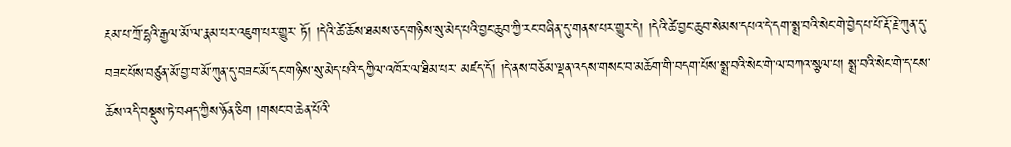རྔམ་པ་ཀྲོ་དྷའི་རྒྱལ་མོ་ལ་རྣམ་པར་འཇུག་པར་གྱུར་ ཏོ། །དེའི་ཚེ་ཆོས་ཐམས་ཅད་གཉིས་སུ་མེད་པའི་བྱང་ཆུབ་ཀྱི་རང་བཞིན་དུ་གནས་པར་གྱུར་དེ། །དེའི་ཚེ་བྱང་ཆུབ་སེམས་དཔའ་དེ་དག་སྨྲ་བའི་སེང་གེ་བྱེད་པ་པོ་རྡོ་རྗེ་ཀུན་དུ་བཟང་པོས་བཙུན་མོ་བྱ་བ་མོ་ཀུན་དུ་བཟང་མོ་དང་གཉིས་སུ་མེད་པའི་དཀྱིལ་འཁོར་ལ་ཐིམ་པར་ མཛད་དོ། །དེ་ནས་བཅོམ་ལྡན་འདས་གསང་བ་མཆོག་གི་བདག་པོས་སྨྲ་བའི་སེང་གེ་ལ་བཀའ་སྩལ་པ། སྨྲ་བའི་སེང་གེ་ད་ངས་ཆོས་འདི་བསྡུས་ཏེ་བཤད་ཀྱིས་ཉོན་ཅིག །གསང་བ་ཆེན་པོའི་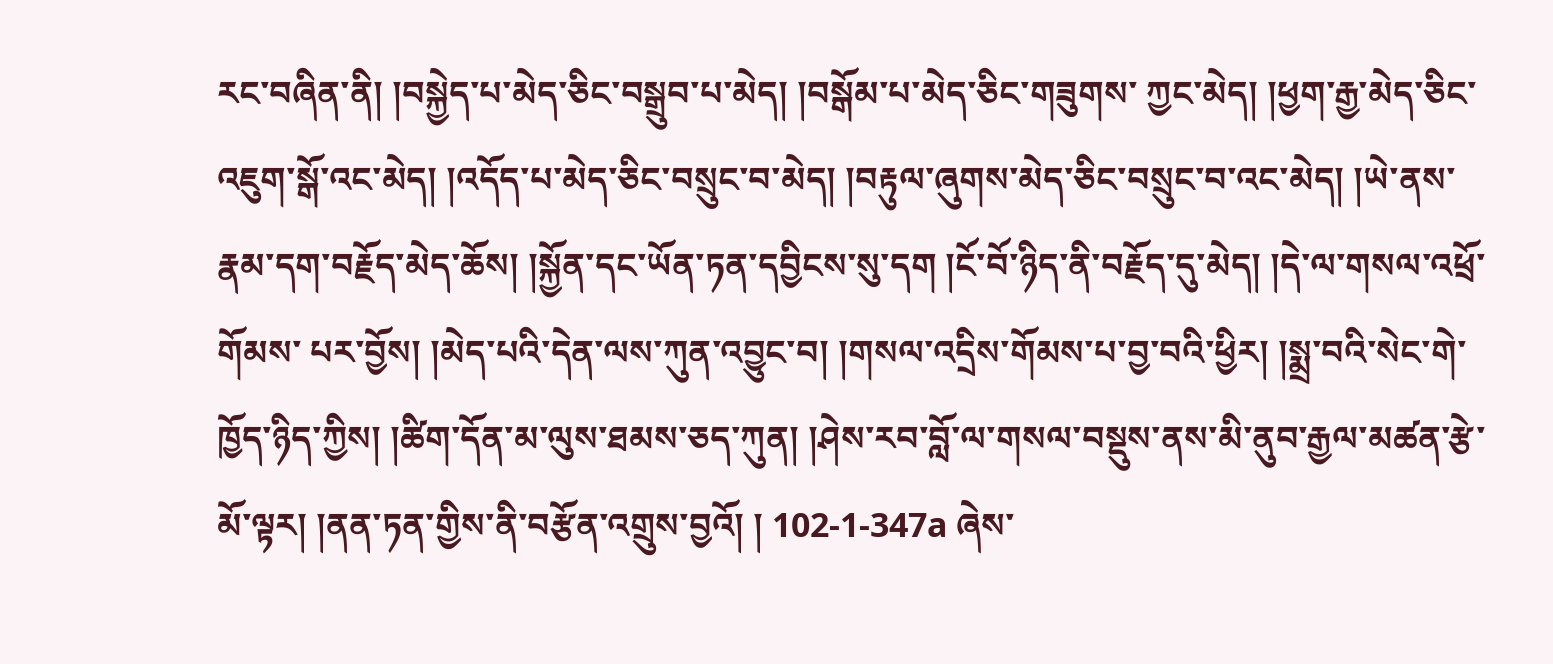རང་བཞིན་ནི། །བསྐྱེད་པ་མེད་ཅིང་བསྒྲུབ་པ་མེད། །བསྒོམ་པ་མེད་ཅིང་གཟུགས་ ཀྱང་མེད། །ཕྱག་རྒྱ་མེད་ཅིང་འཇུག་སྒོ་འང་མེད། །འདོད་པ་མེད་ཅིང་བསྲུང་བ་མེད། །བརྟུལ་ཞུགས་མེད་ཅིང་བསྲུང་བ་འང་མེད། །ཡེ་ནས་རྣམ་དག་བརྗོད་མེད་ཆོས། །སྐྱོན་དང་ཡོན་ཏན་དབྱིངས་སུ་དག །ངོ་བོ་ཉིད་ནི་བརྗོད་དུ་མེད། །དེ་ལ་གསལ་འཕྲོ་གོམས་ པར་བྱོས། །མེད་པའི་དེན་ལས་ཀུན་འབྱུང་བ། །གསལ་འདྲིས་གོམས་པ་བྱ་བའི་ཕྱིར། །སྨྲ་བའི་སེང་གེ་ཁྱོད་ཉིད་ཀྱིས། །ཚིག་དོན་མ་ལུས་ཐམས་ཅད་ཀུན། །ཤེས་རབ་བློ་ལ་གསལ་བསྡུས་ནས་མི་ནུབ་རྒྱལ་མཚན་རྩེ་མོ་ལྟར། །ནན་ཏན་གྱིས་ནི་བརྩོན་འགྲུས་བྱའོ། ། 102-1-347a ཞེས་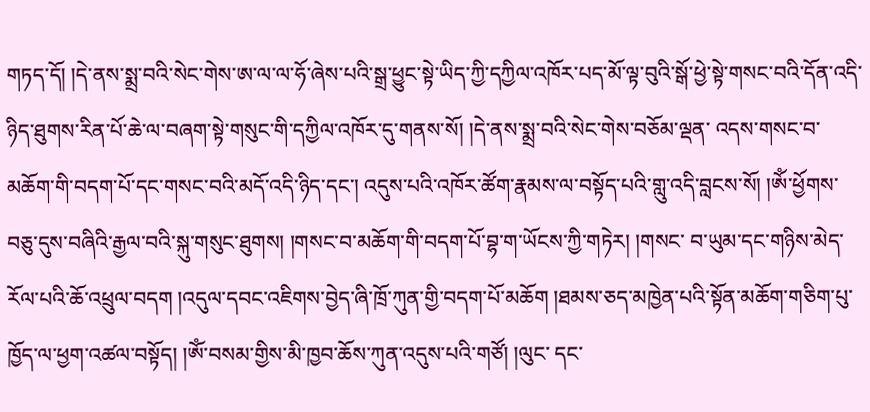གཏད་དོ། །དེ་ནས་སྨྲ་བའི་སེང་གེས་ཨ་ལ་ལ་ཧོ་ཞེས་པའི་སྒྲ་ཕྱུང་སྟེ་ཡིད་ཀྱི་དཀྱིལ་འཁོར་པད་མོ་ལྟ་བུའི་སྒོ་ཕྱེ་སྟེ་གསང་བའི་དོན་འདི་ཉིད་ཐུགས་རིན་པོ་ཆེ་ལ་བཞག་སྟེ་གསུང་གི་དཀྱིལ་འཁོར་དུ་གནས་སོ། །དེ་ནས་སྨྲ་བའི་སེང་གེས་བཅོམ་ལྡན་ འདས་གསང་བ་མཆོག་གི་བདག་པོ་དང་གསང་བའི་མདོ་འདི་ཉིད་དང་། འདུས་པའི་འཁོར་ཚོག་རྣམས་ལ་བསྟོད་པའི་གླུ་འདི་བླངས་སོ། །ཨོཾ་ཕྱོགས་བཅུ་དུས་བཞིའི་རྒྱལ་བའི་སྐུ་གསུང་ཐུགས། །གསང་བ་མཆོག་གི་བདག་པོ་བྷ་ག་ཡོངས་ཀྱི་གཏེར། །གསང་ བ་ཡུམ་དང་གཉིས་མེད་རོལ་པའི་ཆོ་འཕྲུལ་བདག །འདུལ་དབང་འཇིགས་བྱེད་ཞི་ཁྲོ་ཀུན་གྱི་བདག་པོ་མཆོག །ཐམས་ཅད་མཁྱེན་པའི་སྟོན་མཆོག་གཅིག་པུ་ཁྱོད་ལ་ཕྱག་འཚལ་བསྟོད། །ཨོཾ་བསམ་གྱིས་མི་ཁྱབ་ཆོས་ཀུན་འདུས་པའི་གཙོ། །ལུང་ དང་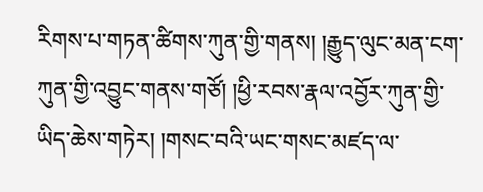རིགས་པ་གཏན་ཚིགས་ཀུན་གྱི་གནས། །རྒྱུད་ལུང་མན་ངག་ཀུན་གྱི་འབྱུང་གནས་གཙོ། །ཕྱི་རབས་རྣལ་འབྱོར་ཀུན་གྱི་ཡིད་ཆེས་གཏེར། །གསང་བའི་ཡང་གསང་མཛད་ལ་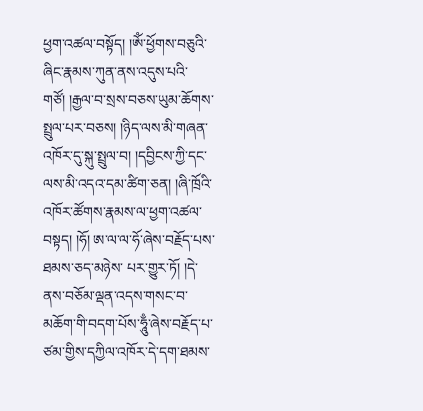ཕྱག་འཚལ་བསྟོད། །ཨོཾ་ཕྱོགས་བཅུའི་ཞིང་རྣམས་ཀུན་ནས་འདུས་པའི་ གཙོ། །རྒྱལ་བ་སྲས་བཅས་ཡུམ་ཆོགས་སྤྲུལ་པར་བཅས། །ཉིད་ལས་མི་གཞན་འཁོར་དུ་སྐུ་སྤྲུལ་བ། །དབྱིངས་ཀྱི་དང་ལས་མི་འདའ་དམ་ཚིག་ཅན། །ཞི་ཁྲོའི་འཁོར་ཚོགས་རྣམས་ལ་ཕྱག་འཚལ་བསྟད། །ཧོ། ཨ་ལ་ལ་ཧོ་ཞེས་བརྗོད་པས་ཐམས་ཅད་མཉེས་ པར་གྱུར་ཏོ། །དེ་ནས་བཅོམ་ལྡན་འདས་གསང་བ་མཆོག་གི་བདག་པོས་ཧཱུྃ་ཞེས་བརྗོད་པ་ཙམ་གྱིས་དཀྱིལ་འཁོར་དེ་དག་ཐམས་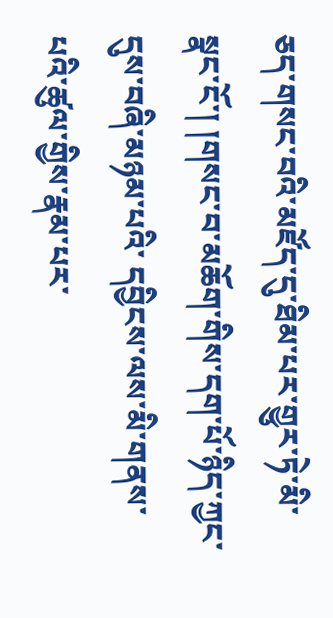ཅད་གསང་བའི་མཛོད་དུ་ཐིམ་པར་གྱུར་ཏེ་མི་སྣང་ངོ་། །གསང་བ་མཆོག་གིས་དག་པོ་ཉིད་ཀྱང་དུས་བཞི་མཉམ་པའི་ དབྱིངས་ལས་མི་གནས་པའི་ཚུལ་གྱིས་རྣམ་པར་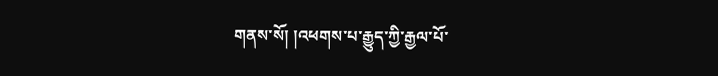གནས་སོ། །འཕགས་པ་རྒྱུད་ཀྱི་རྒྱལ་པོ་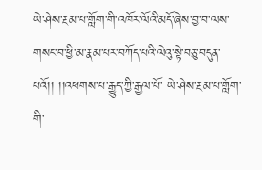ཡེ་ཤེས་རྔམ་པ་གློག་གི་འཁོར་ལོའི་མདོ་ཞེས་བྱ་བ་ལས་གསང་བ་ཕྱི་མ་རྣམ་པར་བཀོད་པའི་ལེའུ་སྟེ་བཅུ་བདུན་པའོ།། །།འཕགས་པ་རྒྱུད་ཀྱི་རྒྱལ་པོ་ ཡེ་ཤེས་རྔམ་པ་གློག་གི་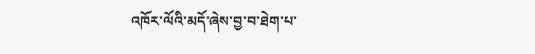འཁོར་ལོའི་མདོ་ཞེས་བྱ་བ་ཐེག་པ་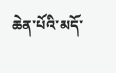ཆེན་པོའི་མདོ་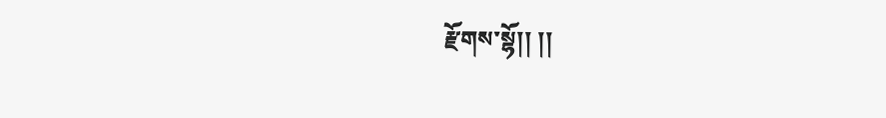རྫོགས་སྷོ།། །།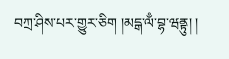བཀྲ་ཤིས་པར་གྱུར་ཅིག །མདྒ་ལྃ་བྷ་ཝནྟུ། །